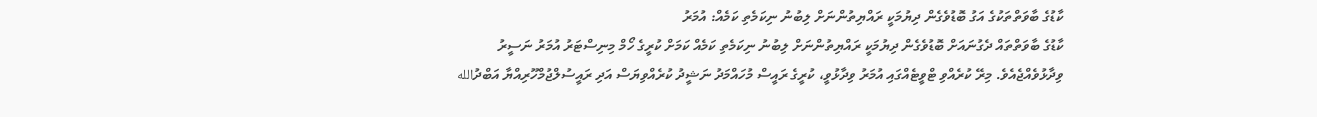ކާޑުގެ ބާވަތްތަކުގެ އަގު ބޮޑުވެގެން ދިޔުމަކީ ރައްޔިތުންނަށް ލިބުނު ނިކަމެތި ކަމެއް: އުމަރު
ކާޑުގެ ބާވަތްތައް ދެގުނައަށް ބޮޑުވެގެން ދިޔުމަކީ ރައްޔިތުންނަށް ލިބުނު ނިކަމެތި ކަމެއް ކަމަށް ކުރީގެ ހޯމް މިނިސްޓަރު އުމަރު ނަސީރު ވިދާޅުވެއްޖެއެވެ. މިރޭ ކުރެއްވި ޓްވީޓެއްގައި އުމަރު ވިދާޅުވީ، ކުރީގެ ރައީސް މުހައްމަދު ނަޝީދު ކުރެއްވިޔަސް އަދި ރައީސުލްޖުމްހޫރިއްޔާ އަބްދުالله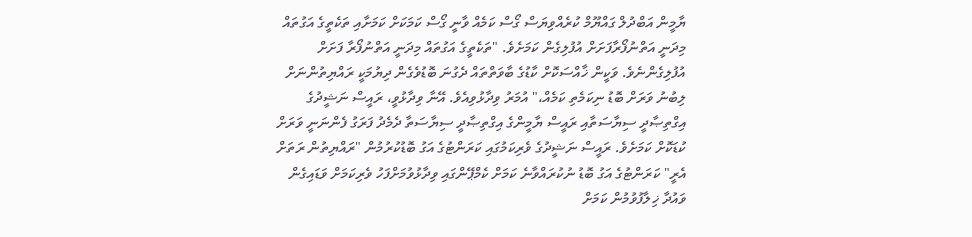ޔާމީން އަބްދުލް ގައްޔޫމް ކުރެއްވިޔަސް ގޯސް ކަމެއް ވާނީ ގޯސް ކަމަކަށް ކަމަށާއި ތަކެތީގެ އަގުތައް މިދަނީ އަތްނުފޯރާފަށަށް އުފުލިގެން ކަމަށެވެ. "ތަކެތީގެ އަގުތައް މިދަނީ އަތްނުފޯރާ ފަށަށް އުފުލިގެންނެވެ. ވަކީން ޚާއްސަކޮށް ކާޑުގެ ބާވަތްތައް ދެގުނަ ބޮޑުވެގެން ދިޔުމަކީ ރައްޔިތުންނަށް ލިބުނު ވަރަށް ބޮޑު ނިކަމެތި ކަމެއް،" އުމަރު ވިދާޅުވިއެވެ. އޭނާ ވިދާޅުވީ، ރައީސް ނަޝީދުގެ އިގްތިޞާދީ ސިޔާސަތާއި ރައީސް ޔާމީންގެ އިގްތިޞާދީ ސިޔާސަތާ ދެމެދު ފަރަގު ފެންނަނީ ވަރަށް ކުޑަކޮށް ކަމަށެވެ. ރައީސް ނަޝީދުގެ ވެރިކަމުގައި ކަރަންޓުގެ އަގު ބޮޑުކުރުމުން "ރައްޔިތުން ރަތަށް އެރީ" ކަރަންޓުގެ އަގު ބޮޑު ނުކުރައްވާނެ ކަމަށް ކެމްޕޭންގައި ވިދާޅުވުމަށްފަހު ވެރިކަމަށް ވަޑައިގެން ވައުދާ ޚިލާފުވުމުން ކަމަށް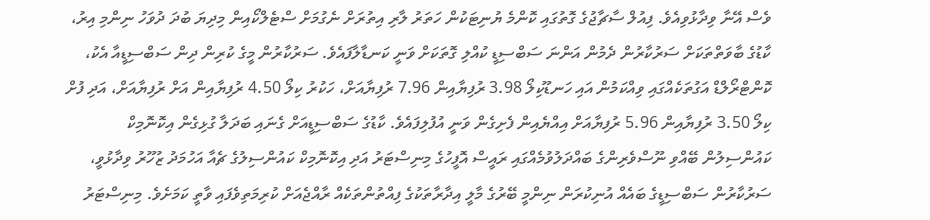ވެސް އޭނާ ވިދާޅުވިއެވެ. ފިއުލް ސާޗާޖުގެ ގޮތުގައި ކޮންމެ ޔުނިޓަކުން ހަތަރު ލާރި އިތުރަށް ނެގުމަށް ސްޓެލްކޯއިން މިދިޔަ ބުދަ ދުވަހު ނިންމި އިރު، ކާޑުގެ ބާވަތްތަކަށް ސަރުކާރުން ދެމުން އަންނަ ސަބްސިޑީ ކުއްލި ގޮތަކަށް ވަނީ ކަނޑާލާފައެވެ. ސަރުކާރުން މީގެ ކުރިން ދިން ސަބްސިޑީއާ އެކު، ކޮންޓްރޯލްޑް އަގުތަކެއްގައި ވިއްކަމުން އައި ހަނޑޫކިލޯ 3.98 ރުފިޔާއިން 7.96 ރުފިޔާއަށް، ހަކުރު ކިލޯ 4.50 ރުފިޔާއިން އަށް ރުފިޔާއަށް، އަދި ފުށް ކިލޯ 3.50 ރުފިޔާއިން 5.96 ރުފިޔާއަށް އިއްޔެއިން ފެށިގެން ވަނީ އުފުލިފައެވެ. ކާޑުގެ ސަބްސިޑީއަށް ގެނައި ބަދަލާ ގުޅިގެން އިކޮނޮމިކް ކައުންސިލުން ބޭއްވި ނޫސްވެރިންގެ ބައްދަލުވުމެއްގައި ރައީސް އޮފީހުގެ މިނިސްޓަރު އަދި އިކޮނޮމިކް ކައުންސިލުގެ ޗެއާ އަހުމަދު ޒުހޫރު ވިދާޅުވީ، ސަރުކާރުން ސަބްސިޑީގެ ބައެއް އުނިކުރަން ނިންމީ ބޭރުގެ މާލީ އިދާރާތަކުގެ ފިއްތުންތަކެއް ރާއްޖެއަށް ކުރިމަތިވެފައި ވާތީ ކަމަށެވެ. މިނިސްޓަރު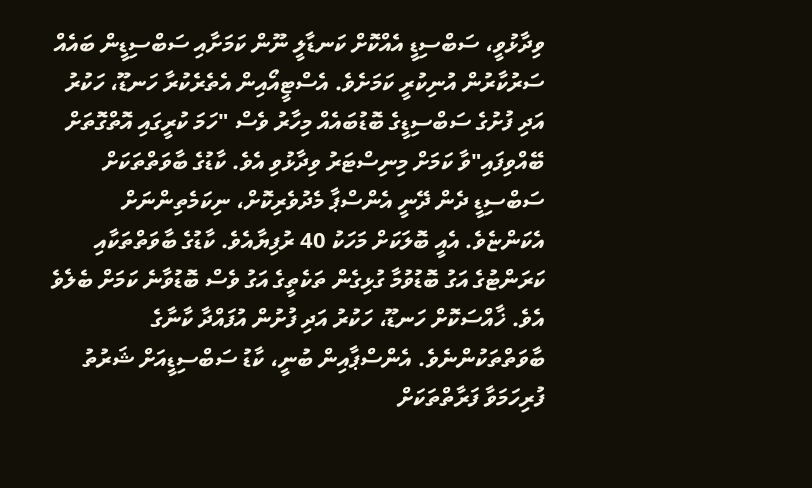ވިދާޅުވީ، ސަބްސިޑީ އެއްކޮށް ކަނޑާލީ ނޫން ކަމަށާއި ސަބްސިޑީން ބައެއް ސަރުކާރުން އުނިކުރީ ކަމަށެވެ. އެސްޓީއޯއިން އެތެރެކުރާ ހަނޑޫ، ހަކުރު އަދި ފުށުގެ ސަބްސިޑީގެ ބޮޑުބައެއް މިހާރު ވެސް "ހަމަ ކުރީގައި އޮތްގޮތަށް ބޭއްވިފައި"ވާ ކަމަށް މިނިސްޓަރު ވިދާޅުވި އެވެ. ކާޑުގެ ބާވަތްތަކަށް ސަބްސިޑީ ދެން ދޭނީ އެންސްޕާ މެދުވެރިކޮށް، ނިކަމެތިންނަށް އެކަންޏެވެ. އެއީ ބޮލަކަށް މަހަކު 40 ރުފިޔާއެވެ. ކާޑުގެ ބާވަތްތަކާއި ކަރަންޓުގެ އަގު ބޮޑުވުމާ ގުޅިގެން ތަކެތީގެ އަގު ވެސް ބޮޑުވާނެ ކަމަށް ބެލެވެ އެވެ. ޚާއްސަކޮށް ހަނޑޫ، ހަކުރު އަދި ފުށުން އުފައްދާ ކާނާގެ ބާވަތްތަކުންނެވެ. އެންސްޕާއިން ބުނީ، ކާޑު ސަބްސިޑީއަށް ޝަރުތު ފުރިހަމަވާ ފަރާތްތަކަށް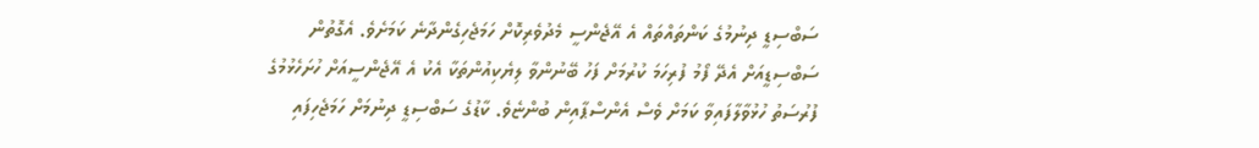ސަބްސިޑީ ދިނުމުގެ ކަންތައްތައް އެ އޭޖެންސީ މެދުވެރިކޮށް ހަމަޖެހިގެންދާނެ ކަމަށެވެ. އެގޮތުން ސަބްސިޑީއަށް އެދޭ ފޯމު ފުރިހަމަ ކުރުމަށް ފަހު ބޭނުންވާ ލިޔެކިއުންތަކާ އެކު އެ އޭޖެންސީއަށް ހުށަހެޅުމުގެ ފުރުސަތު ހުޅުވާލާފައިވާ ކަމަށް ވެސް އެންސްޕާއިން ބުންޏެވެ. ކާޑުގެ ސަބްސިޑީ ދިނުމަށް ހަމަޖެހިފައި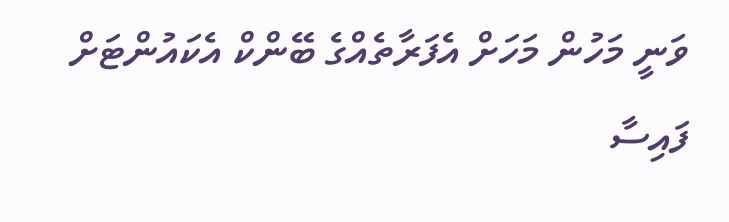ވަނީ މަހުން މަހަށް އެފަރާތެއްގެ ބޭންކް އެކައުންޓަށް ފައިސާ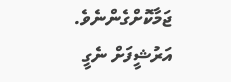ޖަމާކޮށްގެންނެވެ.
އަރުޝީފަށް ނެގީ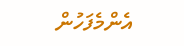އެންމެފަހުން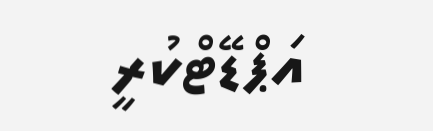އަޕްޑޭޓްކުރީ